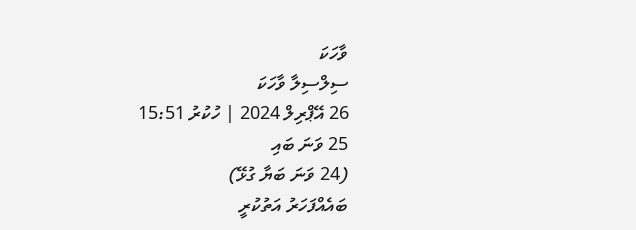ވާހަކަ
ސިލްސިލާ ވާހަކަ
26 އޭޕްރިލް 2024 | ހުކުރު 15:51
25 ވަނަ ބައި
(24 ވަނަ ބަޔާ ގުޅޭ)
ބައެއްފަހަރު އަތުކުރީ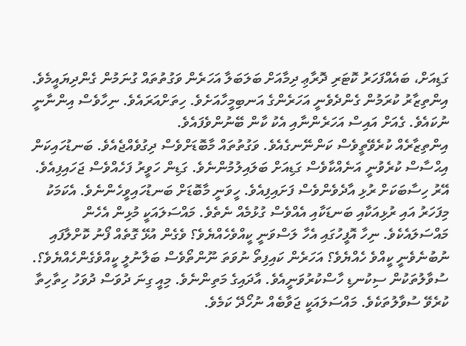ގަޑިއަށް، ބައެއްފަހަރު ކޮޓަރި ދޮރާޢި ދިމާއަށް ބަލަބަލާ އަހަރެން ވަގުތުތައް ގުނަމުން ގެންދިޔައީމެވެ. އިންތިޒާރު ކުރަމުން ގެންދެވެނީ އަހަރެންގެ އަނބިމީހާއަށެވެ. ހިތަށްއަރައެވެ. ނިހާވެސް އިންނާނީ ނުކައެވެ. ގެއަށް އައިސް އަހަރެންނާއި އެކު ކާން ބޭނުންވެފައެވެ.
އިންތިޒާރެއް ކުރެވޭތީވެސް ކަންނޭނގެއެވެ. ވަގުތުތައް މާބޮޑަށްވެސް ދިގުވެއްޖެއެވެ. ބަނޑުހައިކަން އިޙްސާސް ކުރެވުނީ އަނެއްކާވެސް ގަޑިއަށް ބަލައިލުމުންނެވެ. ގަޑިން ހަވީރު ފަހެއްވެސް ޖަހައިފިއެވެ. އޭރު ހިސާބަކަށް ރުޅި އާދެވެންވެސް ފަށައިފިއެވެ. ހީވަނީ މާބޮޑަށް ބަނޑުހައިވީހެންނެވެ. އެކަމަކު މިފަހަރު އައި ރުޅިއަކާއި ބަނޑަކާއި އެއްވެސް ގުޅުމެއް ނެތެވެ. މައްސަލައަކީ މުޅިން އެހެން މައްސަލައެކެވެ. ނިހާ އޮފީހުގައި އެހާ ލަސްވަނީ ކީއްވެހެއްޔެވެ؟ ވެގެން އުޅޭ ގޮތެއް ފޯނު ކޮށްލާފައި ނުބުނެވެނީ ކީއްވެ ހެއްޔެވެ؟ އަހަރެން ކައިފިތޯ ނުވަތަ ނޫންތޯވެސް ބަލާނުލީ ކީއްވެގެންހެއްޔެވެ؟.
ސުވާލުތަކުން ސިކުނޑި ހާސްކުރުވަނީއެވެ. އާދައިގެ މަތިންނެވެ. މިއީ ގިނަ ދުވަސް ދުވަހު ހިތާހިތާ ކުރެވޭ ސުވާލުތަކެވެ. މައްސަލައަކީ ޖަވާބެއް ނުހޯދޭ ކަމެވެ.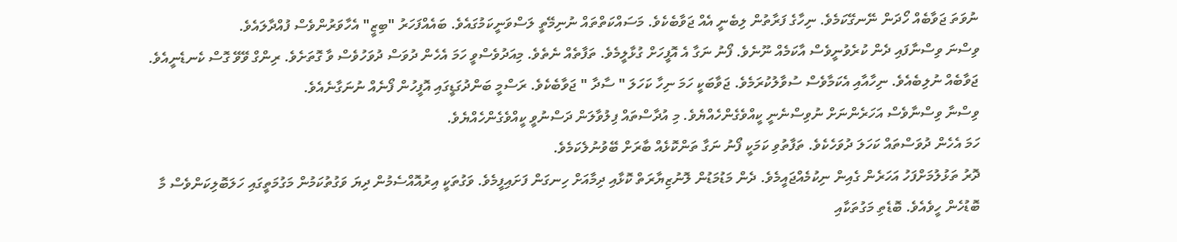ނުވަތަ ޖަވާބެއް ހޯދަން ނޭނގޭކަމެވެ. ނިހާގެ ފަރާތުން ލިބެނީ އެއް ޖަވާބެކެވެ. މަސައްކަތްތައް ނުނިމޭތީ ލަސްވަނީކަމުގައެވެ. ބައެއްފަހަރު "ބިޒީ" އެހާވަރުންވެސް ފުއްދާލައެވެ.
ވިސްނަ ވިސްނާފައި ދެން ކުރެވުނީވެސް އާކަމެއް ނޫނެވެ. ފޯނު ނަގާ އެ އޮފީހަށް ގުޅާލީމެވެ. ތަފާތެއް ނެތެވެ. މިއަދުވެސްވީ ހަމަ އެހެން ދުވަސް ދުވަހުވެސް ވާ ގޮތަށެވެ. ރިންގް ވޭވޭ ގޮސް ކެނޑެނީއެވެ. ޖަވާބެއް ނުލިބެއެވެ. ނިހާއާއި އެކަމާވެސް ސުވާލުކުރަމެވެ. ޖަވާބަކީ ހަމަ ނިހާ ކަހަލަ " ސާދާ " ޖަވާބެކެވެ. ރަސްމީ ބަންދުގަޑީގައި އޮފީހުން ފޯނެއް ނުނަގާނެއެވެ.
ވިސްނާ ވިސްނާވެސް އަހަރެންނަށް ނުވިސްނެނީ ކީއްވެގެންހެއްޔެވެ. މި އުދާސްތައް ފިލުވާލަން ދަސްނުވީ ކީއްވެގެންހެއްޔެވެ.
ހަމަ އެހެން ދުވަސްތައް ކަހަލަ ދުވަހެކެވެ. ތަފާތުވި ކަމަކީ ފޯނު ނަގާ ތަންކޮޅެއް ބާރަށް ބޭވުނުލެކަމެވެ.
ދޮރު ތަޅުލުމަށްފަހު އަހަރެން ގެއިން ނިކުމެއްޖައީމެވެ. ދެން މަޑުމަޑުން ލޮނުޒިޔާރަތް ކޮޅާއި ދިމާއަށް ހިނގަން ފަށައިފީމެވެ. ވަގުތަކީ އިރުއޮއްސެމުން ދިޔަ ވަގުތުކަމުން މަގުމަތީގައި ހަލަބޮލިކަންވެސް މާ ބޮޑުހެން ހީވެއެވެ. ބޮޑެތި މަގުތަކާއި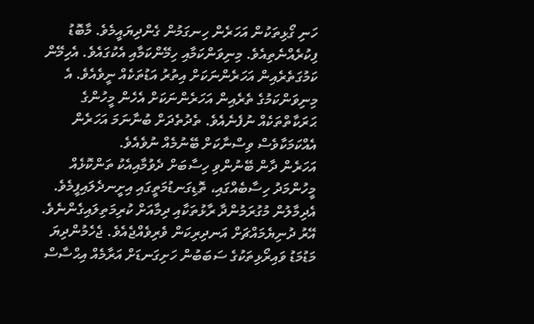ހަނި ގޯޅިތަކުން އަހަރެން ހިނގަމުން ގެންދިޔައީމެވެ. މާބޮޑު ފިކުރެއްނެތިއެވެ. މިނިވަންކަމާއި ހިމޭންކަމާއި އެކުގައެވެ. އެހިމޭން ކަމުގަތެރެއިން އަހަރެންނަކަށް އިތުރު އަޑުތަކެއް ނީވެއެވެ. އެ މިނިވަންކަމުގެ ތެރެއިން އަހަރެންނަކަށް އެހެން މީހުންގެ ޙަރަކާތްތަކެއް ނުފެނެއެވެ. ތެދުތެދަށް ބުނާނަމަ އަހަރެން އެއްކަމަކާވެސް ވިސްނާކަށް ބޭނުމެއް ނުވެއެވެ.
އަހަރެން ދާން ބޭނުންވި ހިސާބަށް ދެވުމާއިއެކު ތަންކޮޅެއް މީހުންމަދު ހިސާބެއްގައި، ތޮޑިގަނޑުމަތީގައި އިށީނދެލައިފީމެވެ. އެދިމާލުން މުގުރަމުންދާ ރާޅުތަކާއި ދިމާއަށް ކުރިމަތިލައިގެންނެވެ. އޭރު ދުނިޔެމައްޗަށް އަނދިރިކަން ވެރިވެއްޖެއެވެ. ޖެހެމުންދިޔަ މަޑުމަޑު ވައިރޯޅިތަކުގެ ސަބަބުން ހަށިގަނޑަށް އަރާމެއް އިޙްސާސް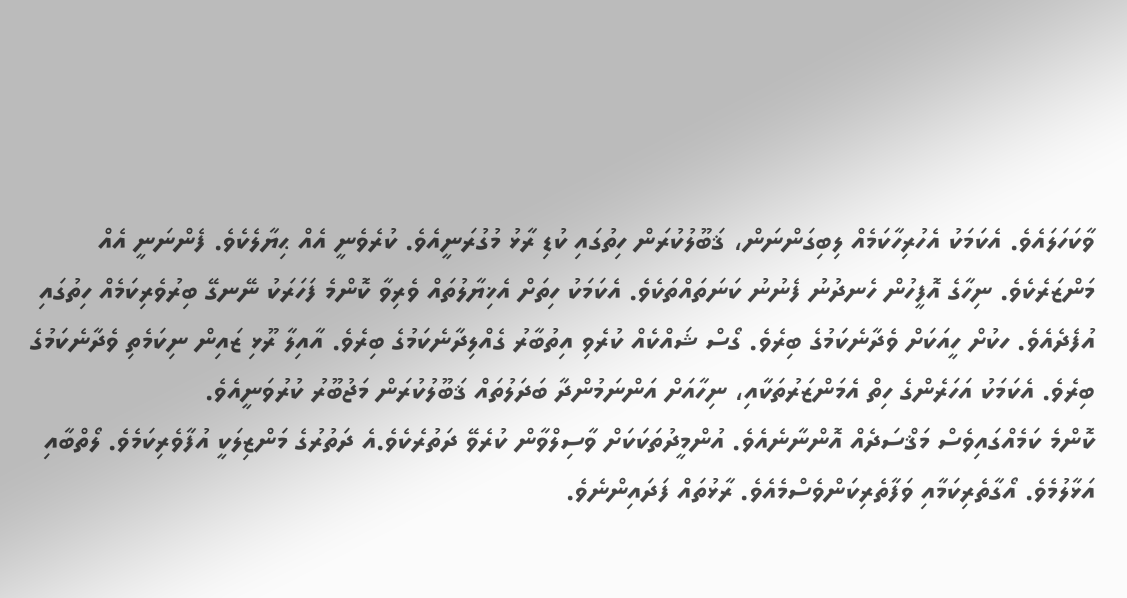ވާކަހަލައެވެ. އެކަމަކު އެހުރިހާކަމެއް ލިބިގަންނަން، ޤަބޫލުކުރަން ހިތުގައި ކުޑި ރާޅު މުގުރަނީއެވެ. ކުރެވެނީ އެއް ޙިޔާލެކެވެ. ފެންނަނީ އެއް މަންޒަރެކެވެ. ނިހާގެ އޮފީހުން ހެނދުނު ފެނުނު ކަނަތައްތަކެވެ. އެކަމަކު ހިތަށް އެޚިޔާލުތައް ވެރިވާ ކޮންމެ ފަހަރަކު ނޭނގޭ ބިރުވެރިކަމެއް ހިތުގައި އުފެދެއެވެ. ހކުށް ހީއަކަށް ވެދާނެކަމުގެ ބިރެވެ. ގޯސް ޝައްކެއް ކުރެވި އިތުބާރު ގެއްލިދާނެކަމުގެ ބިރެވެ. އާއިލާ ރޫޅި ޒައިން ނިކަމެތި ވެދާނެކަމުގެ ބިރެވެ. އެކަމަކު އަހަރެންގެ ހިތް އެމަންޒަރުތަކާއި، ނިހާއަށް އަންނަމުންދާ ބަދަލުތައް ޤަބޫލުކުރަން މަޖުބޫރު ކުރުވަނީއެވެ.
ކޮންމެ ކަމެއްގައިވެސް މަޤްސަދެއް އޮންނާނެއެވެ. އުންމީދުތަކަކަށް ވާސިލްވާން ކުރެވޭ ދަތުރެކެވެ.އެ ދަތުރުގެ މަންޒިލަކީ އުފާވެރިކަމެވެ. ލޯތްބާއި އަޅާލުމެވެ. އޯގާތެރިކަމާއި ވަފާތެރިކަންވެސްމެއެވެ. ރާޅުތައް ފަދައިންނެވެ.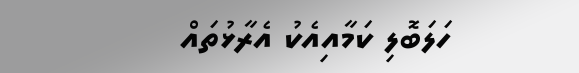ހަލަބޮލި ކަމާއިއެކު އެރާޅުތައް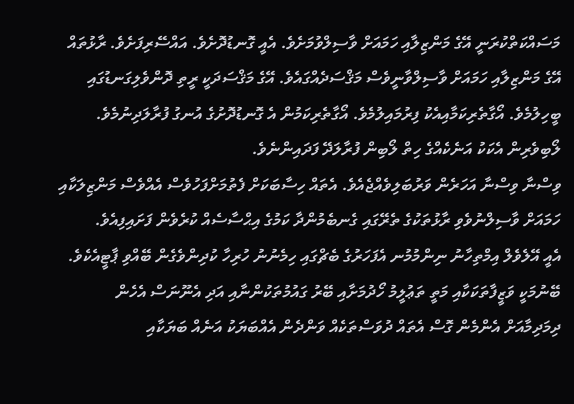މަސައްކަތްކުރަނީ އޭގެ މަންޒިލާއި ހަމައަށް ވާސިލްވުމަށެވެ. އެއީ ގޮނޑުދޮށެވެ. އައްސޭރިފަށެވެ. ރާޅުތައް އޭގެ މަންޒިލާއި ހަމައަށް ވާސިލްވާނީވެސް މަޤްސަދެއްގައެވެ. އޭގެ މަޤްސަދަކީ ރީތި ދޮންވެލިގަނޑުގައި ބީހިލުމެވެ. އޯގާތެރިކަމާއިއެކު ފިރުމައިލުމެވެ. އޯގާތެރިކަމުން އެ ގޮނޑުދޮށުގެ އުނގު ފުރާލަދިނުމެވެ. ލޯބިވެރިން އެކަކު އަނެކެއްގެ ހިތް ލޯބިން ފުރާލަދޭ ފަދައިންނެވެ.
ވިސްނާ ވިސްނާ އަހަރެން ވަރުބަލިވެއްޖެއެވެ. އެތައް ހިސާބަކަށް ފެތުމަށްފަހުވެސް އެއްވެސް މަންޒިލަކާއި ހަމައަށް ވާސިލްނުވެވި ރާޅުތަކުގެ ތެރޭގައި ގެނބެމުންދާ ކަމުގެ އިޙްސާސެއް ކުރެވެން ފަށައިފިއެވެ.
އެއީ އޭލެވެލް އިމްތިހާނު ނިންމުމުނ އެފަހަރުގެ ބެޗްގައި ހިމެނުނު ހުރިހާ ކުދިންވެގެން ބޭއްވި ޕާޓީއެކެވެ. ބޭނުމަކީ ވަޒީފާތަކަކާއި މަތީ ތަޢުލީމު ހޯދުމަށާއި ބޭރު ގައުމުތަކުންނާއި އަދި އެނޫނަސް އެހެން ދިމަދިމާއަށް އެންމެން ގޮސް އެތައް ދުވަސްތަކެއް ވަންދެން އެއްބަޔަކު އަނެއް ބަޔަކާއި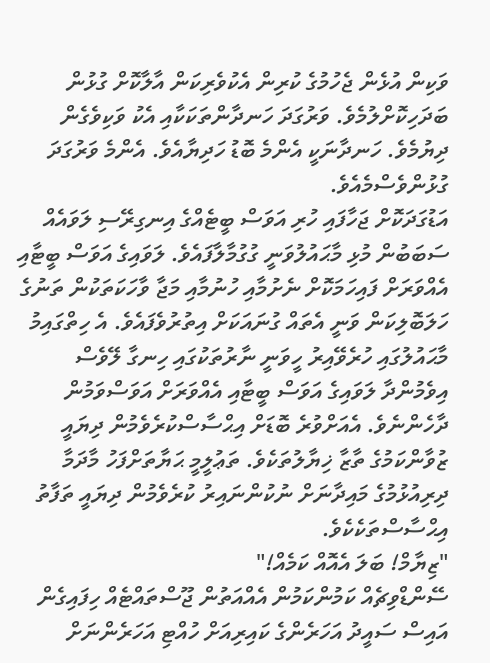ވަކިން އުޅެން ޖެހުމުގެ ކުރިން އެކުވެރިކަން އާލާކޮށް ގުޅުން ބަދަހިކޮށްލުމެވެ. ވަރުގަދަ ހަނދާންތަކަކާއި އެކު ވަކިވެގެން ދިޔުމެވެ. ހަނދާނަކީ އެންމެ ބޮޑު ހަދިޔާއެވެ. އެންމެ ވަރުގަދަ ގުޅުންވެސްމެއެވެ.
އަޑުގަދަކޮށް ޖަހާފައި ހުރި އަވަސް ބީޓެއްގެ އިނގިރޭސި ލަވައެއް ސަބަބުން މުޅި މާޙައުލުވަނީ ގުގުމާލާފައެވެ. ލަވައިގެ އަވަސް ބީޓާއި އެއްވަރަށް ފައިހަމަކޮށް ނެށުމާއި ހުނުމާއި މަޖާ ވާހަކަތަކުން ތަނުގެ ހަލަބޮލިކަން ވަނީ އެތައް ގުނައަކަށް އިތުރުވެފައެވެ. އެ ހިތްގައިމު މާޙައުލުގައި ހުރެވޭއިރު ހީވަނީ ނާރުތަކުގައި ހިނގާ ލޭވެސް އިވެމުންދާ ލަވައިގެ އަވަސް ބީޓާއި އެއްވަރަށް އަވަސްވަމުން ދާހެންނެވެ. އެއަށްވުރެ ބޮޑަށް އިޙްސާސްކުރެވެމުން ދިޔައީ ޒުވާންކަމުގެ ތާޒާ ޚިޔާލުތަކެވެ. ތަޢުލީމީ ޙަޔާތަށްފަހު މާދަމާ ދިރިއުޅުމުގެ މައިދާނަށް ނުކުންނައިރު ކުރެވެމުން ދިޔައީ ތަފާތު އިޙްސާސްތަކެކެވެ.
"ޒިޔާމް! ބަލަ އެއޮއް ކަމެއް!"
ސޭންޑްވިޗެއް ކަމުންކަމުން އެއްއަތުން ޖޫސްތައްޓެއް ހިފައިގެން އައިސް ސައީދު އަހަރެންގެ ކައިރިއަށް ހުއްޓި އަހަރެންނަށް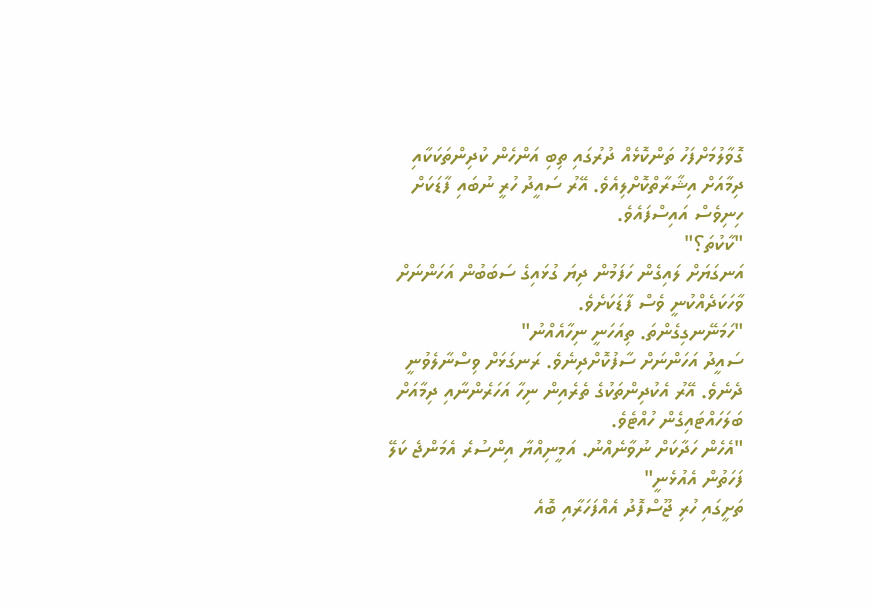ގޮވާލުމަށްފަހު ތަންކޮޅެއް ދުރުގައި ތިބި އަންހެން ކުދިންތަކަކާއި ދިމާއަށް އިޝާރާތްކޮށްލިއެވެ. އޭރު ސައީދު ހުރީ ނުބައި ފާޑަކަށް ހިނިވެސް އައިސްފައެވެ.
"ކާކުތަ؟"
އަނގަޔަށް ލައިގެން ހަފަމުން ދިޔަ ގުޅައިގެ ސަބަބުން އަހަންނަށް ވާހަކަދެއްކުނީ ވެސް ފާޑަކަށެވެ.
"ހަމަނޭނގިގެންތަ. ތިއަހަނީ ނިހާއެއްނު"
ސައީދު އަހަންނަށް ސާފުކޮށްދިނެވެ. ރަނގަޅަށް ވިސްނާލެވުނީ ދެނެވެ. އޭރު އެކުދިންތަކުގެ ތެރެއިން ނިހާ އަހަރެންނާއި ދިމާއަށް ބަލަހައްޓައިގެން ހުއްޓެވެ.
"އެހެން ހަދާކަށް ނުވާނެއްނު. އަމީނިއްޔާ އިންސުރެ އެމަންޖެ ކަލޭ ފަހަތުން އެއުޅެނީ"
ތަށީގައި ހުރި ޖޫސްފޮދު އެއްފަހަރާއި ބޮއެ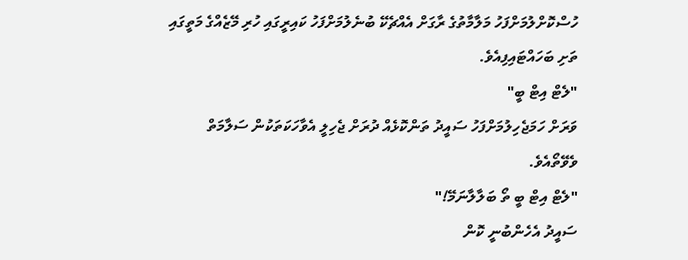ހުސްކޮށްލުމަށްފަހު މަލާމާތުގެ ރާގަށް އެއްޗެކޭ ބުނެލުމަށްފަހު ކައިރީގައި ހުރި މޭޒެއްގެ މަތީގައި ތަށި ބަހައްޓައިފިއެވެ.
"ލެޓް އިޓް ބީ"
ވަރަށް ހަމަޖެހިލުމަށްފަހު ސައީދު ތަންކޮޅެއް ދުރަށް ޖެހިލީ އެވާހަކަތަކުން ސަލާމަތް ވެވޭތޯއެވެ.
"ލެޓް އިޓް ބީ ތޯ ބަލާލާނަމޭ!"
ސައީދު އެހެންބުނީ ކޮން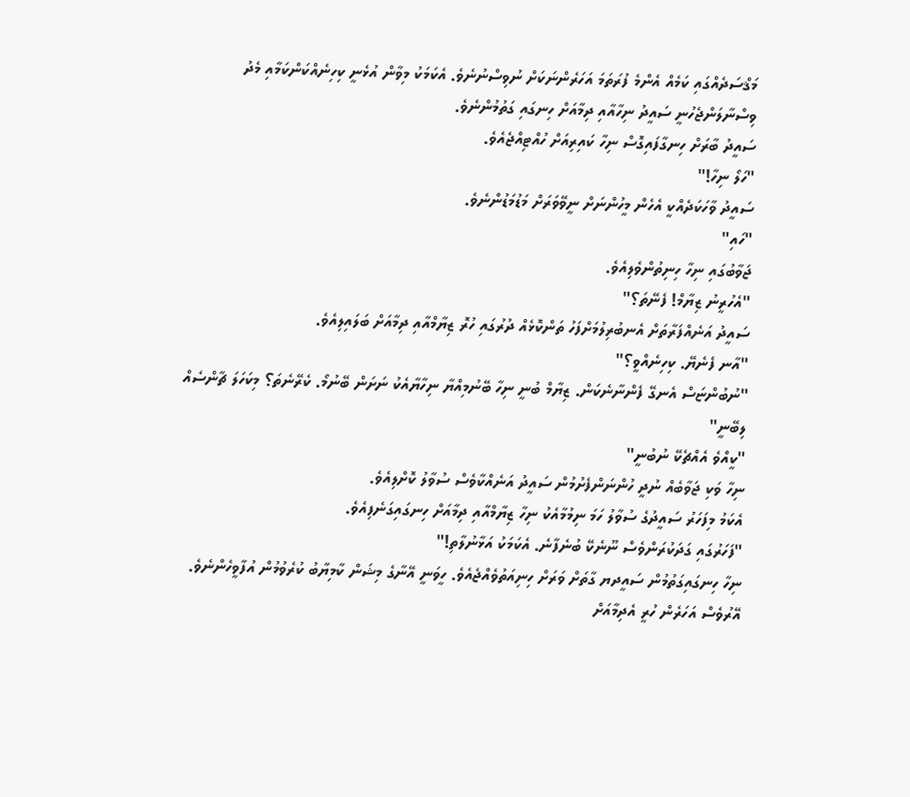މަޤްސަދެއްގައި ކަމެއް އެންމެ ފުރަތަމަ އަހަރެންނަކަށް ނުވިސްނުނެވެ. އެކަމަކު މިވާން އުޅެނީ ކިހިނެއްކަންކަމާއި މެދު ވިސްނާލަންޖެހުނީ ސައީދު ނިހާއާއި ދިމާއަށް ހިނގައި ގަތުމުންނެވެ.
ސައީދު ބާރަށް ހިނގާފައިގޮސް ނިހާ ކައިރިއަށް ހުއްޓިއްޖެއެވެ.
"ހަލޯ ނިހާ!"
ސައީދު ވާހަކަދެއްކީ އެހެން މީހުންނަށް ނީވޭވަރަށް މަޑުމަޑުންނެވެ.
"ހައި"
ޖަވާބުގައި ނިހާ ހިނިތުންވެލިއެވެ.
"އެހުރީނު ޒިޔާމް! ފެނޭތަ؟"
ސައީދު އަނެއްފަރާތަށް އެނބުރިލުމަށްފަހު ތަންކޮޅެއް ދުރުގައި ހުރޮ ޒިޔާމްއާއި ދިމާއަށް ބަލައިލިއެވެ.
"އާނ ފެނެޔޭ. ކިހިނެއްވީ؟"
"ނުބުންޏަސް އެނގޭ ފެންނާނެކަން. ޒިޔާމް ބުނީ ނިހާ ބޭނުމިއްޔާ ނިހާޔާއެކު ނަށަން ބޭނުމޯ. ކެރޭނެތަ؟ މިކަހަލަ ޗާންސެއް ލިބޭނީ"
"ކީއްވެ އެއްޗެކޭ ނުބުނީ"
ނިހާ ވަކި ޖަވާބެއް ނުދީ ހުންނަންފެށުމުން ސައީދު އަނެއްކާވެސް ސުވާލު ކޮށްލިއެވެ.
އެކަމު މިފަހަރު ސައީދުގެ ސުވާލު ހަމަ ނިމުމާއެކު ނިހާ ޒިޔާމްއާއި ދިމާއަށް ހިނގައިގަނެފިއެވެ.
"ފަހަރުގައި ގަދަކުރަންވެސް ނޫނެކޭ ބުނެފާނެ. އެކަމަކު އަޅާނުލާތި!"
ނިހާ ހިނގައިގަތުމުން ސައީދޔ ގާތަށް ވަރަށް ހިނިއަތުވެއްޖެއެވެ. ހީވަނީ އޭނާގެ މިޝަން ކާމިޔާބު ކުރެވުމުން އުފާވީހެންނެވެ.
އޭރުވެސް އަހަރެން ހުރީ އެދިމާއަށް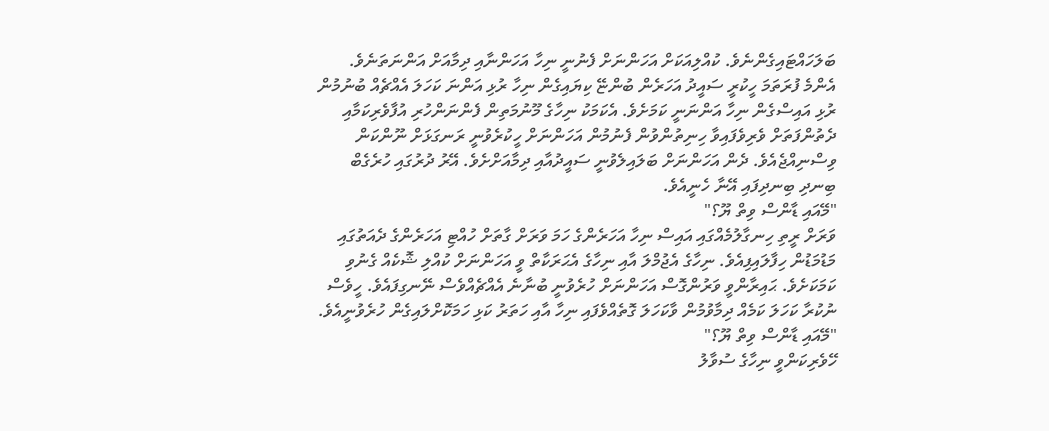ބަލަހައްޓައިގެންނެވެ. ކުއްލިއަކަށް އަހަންނަށް ފެނުނީ ނިހާ އަހަންނާއި ދިމާއަށް އަންނަތަނެވެ. އެންމެ ފުރަތަމަ ހީކުރީ ސައީދު އަހަރެން ބުންޏޭ ކިޔައިގެން ނިހާ ރުޅި އަންނަ ކަހަލަ އެއްޗެއް ބުނުމުން ރުޅި އައިސްގެން ނިހާ އަންނަނީ ކަމަށެވެ. އެކަމަކު ނިހާގެ މޫނުމަތިން ފެންނަންހުރި އުފާވެރިކަމާއި ދެތުންފަތަށް ވެރިވެފައިވާ ހިނިތުންވުން ފެނުމުން އަހަންނަށް ހީކުރެވުނީ ރަނގަޅަށް ނޫންކަން ވިސްނިއްޖެއެވެ. ދެން އަހަންނަށް ބަލައިލެވުނީ ސައީދުއާއި ދިމާއަށްށެވެ. އޭރު ދުރުގައި ހުރެގެބް ބިނދި ބިނދިފައި އޭނާ ހެނީއެވެ.
"މޭއައި ޑާންސް ވިތް ޔޫ؟"
ވަރަށް ރީތި ހިނގާލުމެއްގައި އައިސް ނިހާ އަހަރެންގެ ހަމަ ވަރަށް ގާތަށް ހުއްޓި އަހަރެންގެ ދެއަތުގައި މަޑުމަޑުން ހިފާލައިފިއެވެ. ނިހާގެ އެޖުމްލަ އާއި ނިހާގެ އެޙަރަކާތް ވީ އަހަންނަށް ކުއްލި ޝޮކެއް ގެނުވި ކަމަކަށެވެ. ޙައިރާންވީ ވަރުންގޮސް އަހަންނަށް ހުރެވުނީ ބުނާނެ އެއްޗެއްވެސް ނޭނގިފައެވެ. ހީވެސް ނުކުރާ ކަހަލަ ކަމެއް ދިމާވުމުން ވާކަހަލަ ގޮތެއްވެފައި ނިހާ އާއި ހަތަރު ކަޅި ހަމަކޮށްލައިގެން ހުރެވުނީއެވެ.
"މޭއައި ޑާންސް ވިތް ޔޫ؟"
ހޭވެރިކަންވީ ނިހާގެ ސުވާލު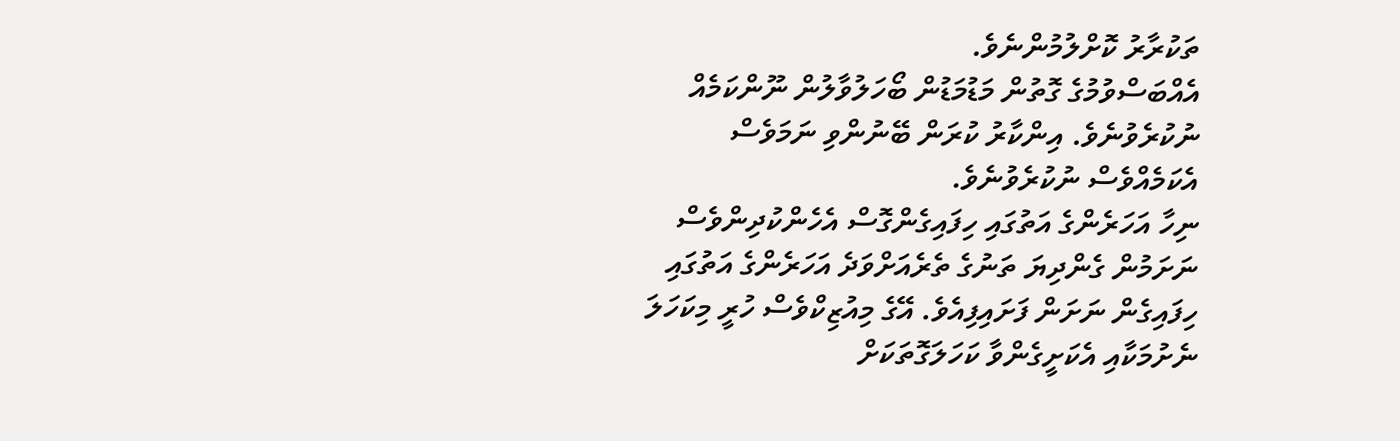ތަކުރާރު ކޮށްލުމުންނެވެ.
އެއްބަސްވުމުގެ ގޮތުން މަޑުމަޑުން ބޯހަލުވާލުން ނޫންކަމެއް ނުކުރެވުނެވެ. އިންކާރު ކުރަން ބޭނުންވި ނަމަވެސް އެކަމެއްވެސް ނުކުރެވުނެވެ.
ނިހާ އަހަރެންގެ އަތުގައި ހިފައިގެންގޮސް އެހެންކުދިންވެސް ނަށަމުން ގެންދިޔަ ތަނުގެ ތެރެއަށްވަދެ އަހަރެންގެ އަތުގައި ހިފައިގެން ނަށަން ފަށައިފިއެވެ. އޭގެ މިއުޒިކްވެސް ހުރީ މިކަހަލަ ނެށުމަކާއި އެކަށީގެންވާ ކަހަލަގޮތަކަށް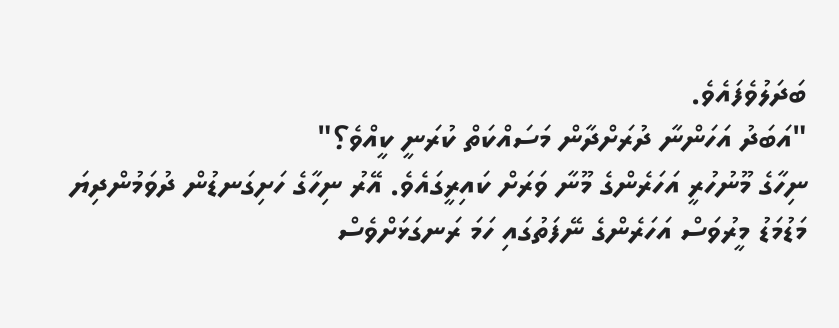ބަދަލުވެފައެވެ.
"އަބަދު އަހަންނާ ދުރަށްދާން މަސައްކަތް ކުރަނީ ކީއްވެ؟"
ނިހާގެ މޫނުހުރީ އަހަރެންގެ މޫނާ ވަރަށް ކައިރީގައެވެ. އޭރު ނިހާގެ ހަށިގަނޑުން ދުވަމުންދިޔަ މަޑުމަޑު މީރުވަސް އަހަރެންގެ ނޭފަތުގައި ހަމަ ރަނގަޅަށްވެސް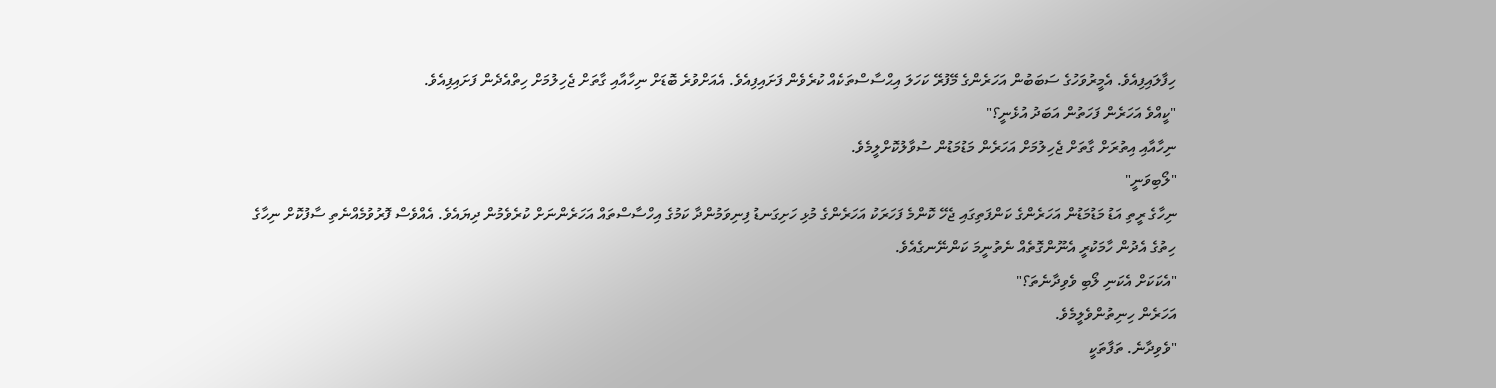ހިފާލައިފިއެވެ. އެމީރުވަހުގެ ސަބަބުން އަހަރެންގެ މޭފުރޭ ކަހަލަ އިޙްސާސްތަކެއް ކުރެވެން ފަށައިފިއެވެ. އެއަށްވުރެ ބޮޑަށް ނިހާއާއި ގާތަށް ޖެހިލުމަށް ހިތްއެދެން ފަށައިފިއެވެ.
"ކީއްވެ އަހަރެން ފަހަތުން އަބަދު އުޅެނީ؟"
ނިހާއާއި އިތުރަށް ގާތަށް ޖެހިލުމަށް އަހަރެން މަޑުމަޑުން ސުވާލުކޮށްލީމެވެ.
"ލޯބިވަނީ"
ނިހާގެ ރީތި އަޑު މަޑުމަޑުން އަހަރެންގެ ކަންފަތިގައި ޖެހޭ ކޮންމެ ފަހަރަކު އަހަރެންގެ މުޅި ހަށިގަނޑު ފިނިވަމުންދާ ކަމުގެ އިހްސާސްތައް އަހަރެންނަށް ކުރެވެމުން ދިޔައެވެ. އެއްވެސް ފޮރުވުމެއްނެތި ސާފުކޮށް ނިހާގެ ހިތުގެ އެދުން ހާމަކުރީ އެނޫންގޮތެއް ނެތުނީމަ ކަންނޭނގެއެވެ.
"އެކަކަށް އެކަނި ލޯބި ވެވިދާނެތަ؟"
އަހަރެން ހިނިތުންވެލީމެވެ.
"ވެވިދާނެ. ތަފާތަކީ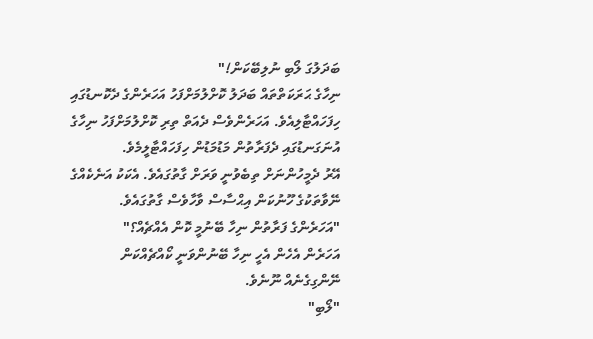ބަދަލުގަ ލޯބި ނުލިބޭކަން!"
ނިހާގެ ޙަރަކަތްތައް ބަދަލު ކޮށްލުމަށްފަހު އަހަރެންގެ ދެކޮނޑުގައި ހިފަހައްޓާލިއެވެ. އަހަރެންވެސް ދެއަތް ތިރި ކޮށްލުމަށްފަހު ނިހާގެ އުނަގަނޑުގައި ދެފަރާތުން މަޑުމަޑުން ހިފަހައްޓާލީމެވެ.
އޭރު ދެމީހުންނަށް ތިބެވުނީ ވަރަށް ގާތުގައެވެ. އެކަކު އަނެކެއްގެ ނޭވާތަކުގެ ހޫނުކަން އިޙްސާސް ވާހާވެސް ގާތުގައެވެ.
"އަހަރެންގެ ފަރާތުން ނިހާ ބޭނުމީ ކޮން އެއްޗެއް؟"
އަހަރެން އެހެން އެހީ ނިހާ ބޭނުންވަނީ ކޯއްޗެއްކަން ނޭންގިގެނެއް ނޫނެވެ.
"ލޯބި"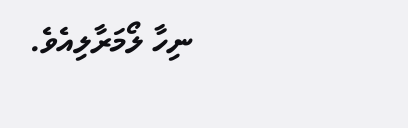ނިހާ ލޯމަރާލިއެވެ.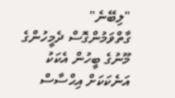"ލިބޭނެ"
ގާތްވަމުންގޮސް ދެމީހުންގެ މޫނުގެ ބީހުން އެކަކު އަނެކަކަށް އިޙްސާސް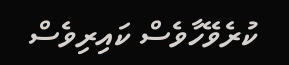ކުރެވޭހާވެސް ކައިރިވެސް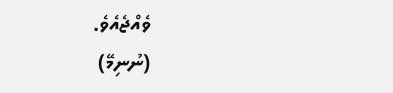ވެއްޖެއެވެ.
(ނުނިމޭ)